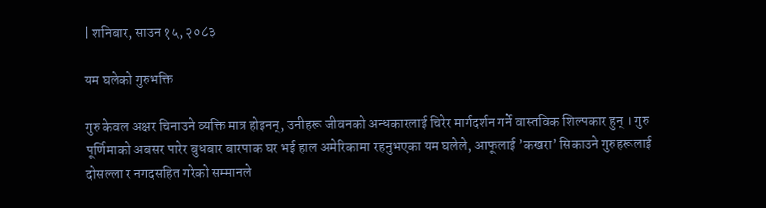| शनिबार, साउन १५, २०८३

यम घलेको गुरुभक्ति

गुरु केवल अक्षर चिनाउने व्यक्ति मात्र होइनन्, उनीहरू जीवनको अन्धकारलाई चिरेर मार्गदर्शन गर्ने वास्तविक शिल्पकार हुन् । गुरु पूर्णिमाको अबसर पारेर बुधबार बारपाक घर भई हाल अमेरिकामा रहनुभएका यम घलेले, आफूलाई ’कखरा’ सिकाउने गुरुहरूलाई दोसल्ला र नगदसहित गरेको सम्मानले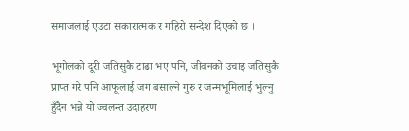समाजलाई एउटा सकारात्मक र गहिरो सन्देश दिएको छ ।

भूगोलको दूरी जतिसुकै टाढा भए पनि, जीवनको उचाइ जतिसुकै प्राप्त गरे पनि आफूलाई जग बसाल्ने गुरु र जन्मभूमिलाई भुल्नु हुँदैन भन्ने यो ज्वलन्त उदाहरण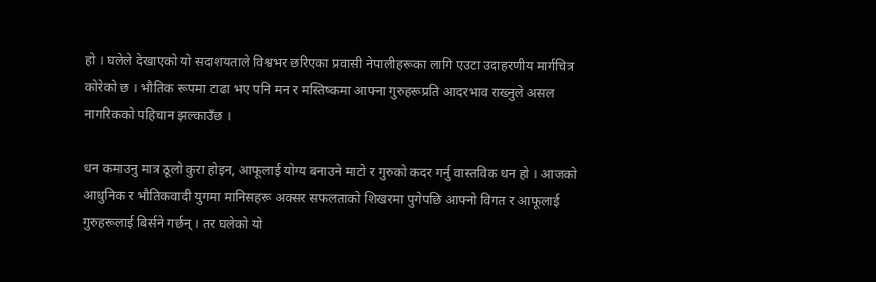हो । घलेले देखाएको यो सदाशयताले विश्वभर छरिएका प्रवासी नेपालीहरूका लागि एउटा उदाहरणीय मार्गचित्र कोरेको छ । भौतिक रूपमा टाढा भए पनि मन र मस्तिष्कमा आफ्ना गुरुहरूप्रति आदरभाव राख्नुले असल नागरिकको पहिचान झल्काउँछ ।

धन कमाउनु मात्र ठूलो कुरा होइन, आफूलाई योग्य बनाउने माटो र गुरुको कदर गर्नु वास्तविक धन हो । आजको आधुनिक र भौतिकवादी युगमा मानिसहरू अक्सर सफलताको शिखरमा पुगेपछि आफ्नो विगत र आफूलाई गुरुहरूलाई बिर्सने गर्छन् । तर घलेको यो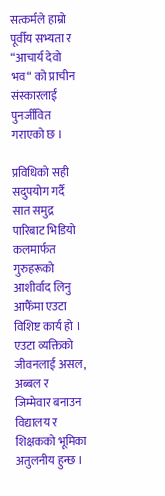सत्कर्मले हाम्रो पूर्वीय सभ्यता र “आचार्य देवो भव“ को प्राचीन संस्कारलाई पुनर्जीवित गराएको छ ।

प्रविधिको सही सदुपयोग गर्दै सात समुद्र पारिबाट भिडियो कलमार्फत गुरुहरूको आशीर्वाद लिनु आफैँमा एउटा विशिष्ट कार्य हो । एउटा व्यक्तिको जीवनलाई असल, अब्बल र जिम्मेवार बनाउन विद्यालय र शिक्षकको भूमिका अतुलनीय हुन्छ ।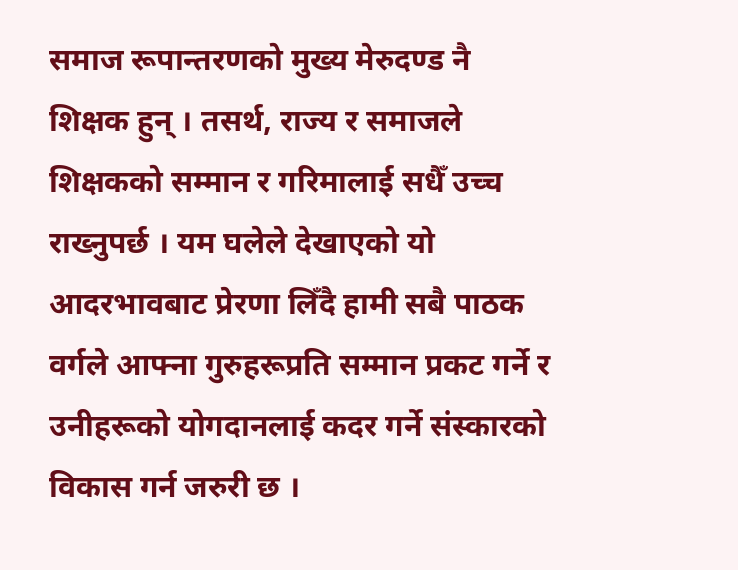समाज रूपान्तरणको मुख्य मेरुदण्ड नै शिक्षक हुन् । तसर्थ, राज्य र समाजले शिक्षकको सम्मान र गरिमालाई सधैँ उच्च राख्नुपर्छ । यम घलेले देखाएको यो आदरभावबाट प्रेरणा लिँदै हामी सबै पाठक वर्गले आफ्ना गुरुहरूप्रति सम्मान प्रकट गर्ने र उनीहरूको योगदानलाई कदर गर्ने संस्कारको विकास गर्न जरुरी छ ।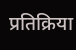प्रतिक्रिया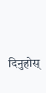दिनुहोस्